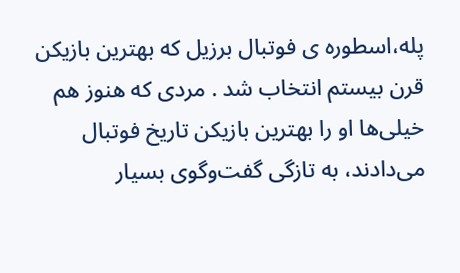پله،اسطوره ی فوتبال برزیل که بهترین بازیکن قرن بیستم انتخاب شد . مردی که هنوز هم خیلی‌ها او را بهترین بازیکن تاریخ فوتبال می‌دادند، به تازگی گفت‌وگوی بسیار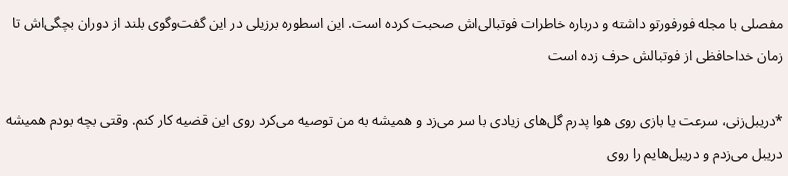مفصلی با مجله فورفورتو داشته و درباره خاطرات فوتبالی‌اش صحبت کرده است. این اسطوره برزیلی در این گفت‌وگوی بلند از دوران بچگی‌اش تا زمان خداحافظی از فوتبالش حرف زده است

*دریبل‌زنی، سرعت یا بازی روی هوا پدرم گل‌های زیادی با سر می‌زد و همیشه به من توصیه می‌کرد روی این قضیه کار کنم. وقتی بچه بودم همیشه دریبل می‌زدم و دریبل‌هایم را روی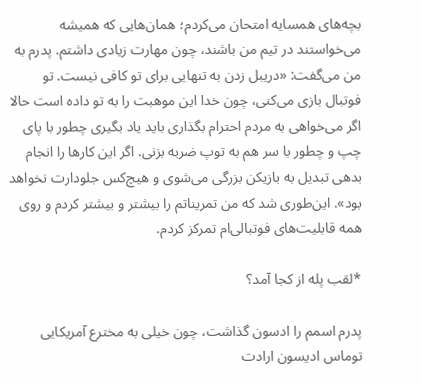بچه‌های همسایه امتحان می‌کردم؛ همان‌هایی که همیشه می‌خواستند در تیم من باشند، چون مهارت زیادی داشتم. پدرم به من می‌گفت: «دریبل زدن به تنهایی برای تو کافی نیست. تو فوتبال بازی می‌کنی، چون خدا این موهبت را به تو داده است حالا اگر می‌خواهی به مردم احترام بگذاری باید یاد بگیری چطور با پای چپ و چطور با سر هم به توپ ضربه بزنی. اگر این کار‌ها را انجام بدهی تبدیل به بازیکن بزرگی می‌شوی و هیچ‌کس جلودارت نخواهد بود». این‌طوری شد که من تمریناتم را بیشتر و بیشتر کردم و روی همه قابلیت‌های فوتبالی‌ام تمرکز کردم.

*لقب پله از کجا آمد؟

پدرم اسمم را ادسون گذاشت، چون خیلی به مخترع آمریکایی توماس ادیسون ارادت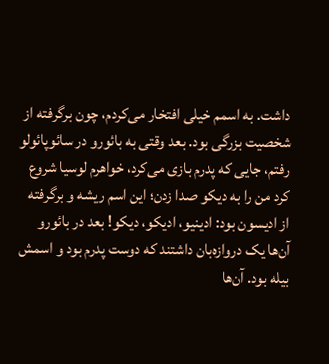داشت. به اسمم خیلی افتخار می‌کردم، چون برگرفته از شخصیت بزرگی بود. بعد وقتی به بائورو در سائوپائولو رفتم، جایی که پدرم بازی می‌کرد، خواهرم لوسیا شروع کرد من را به دیکو صدا زدن؛ این اسم ریشه و برگرفته از ادیسون بود: ادینیو، ادیکو، دیکو! بعد در بائورو آن‌ها یک دروازه‌بان داشتند که دوست پدرم بود و اسمش بیله بود. آن‌ها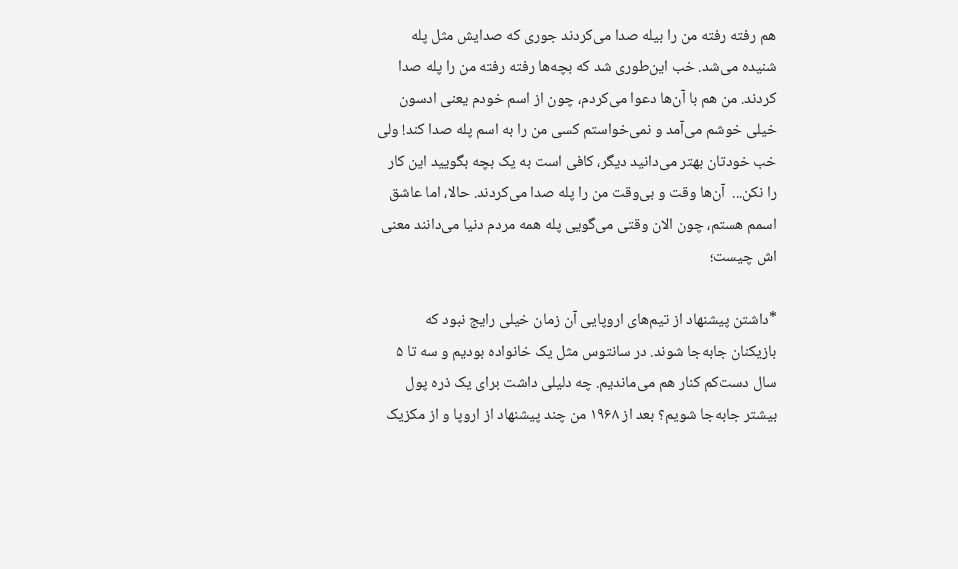هم رفته رفته من را بیله صدا می‌کردند جوری که صدایش مثل پله شنیده می‌شد. خب این‌طوری شد که بچه‌ها رفته رفته من را پله صدا کردند. من هم با آن‌ها دعوا می‌کردم، چون از اسم خودم یعنی ادسون خیلی خوشم می‌آمد و نمی‌خواستم کسی من را به اسم پله صدا کند! ولی خب خودتان بهتر می‌دانید دیگر، کافی است به یک بچه بگویید این کار را نکن...  آن‌ها وقت و بی‌وقت من را پله صدا می‌کردند. حالا، اما عاشق اسمم هستم، چون الان وقتی می‌گویی پله همه مردم دنیا می‌دانند معنی اش چیست؛

*داشتن پیشنهاد از تیم‌های اروپایی آن زمان خیلی رایج نبود که بازیکنان جابه‌جا شوند. در سانتوس مثل یک خانواده بودیم و سه تا ۵ سال دست‌کم کنار هم می‌ماندیم. چه دلیلی داشت برای یک ذره پول بیشتر جابه‌جا شویم؟ بعد از ۱۹۶۸ من چند پیشنهاد از اروپا و از مکزیک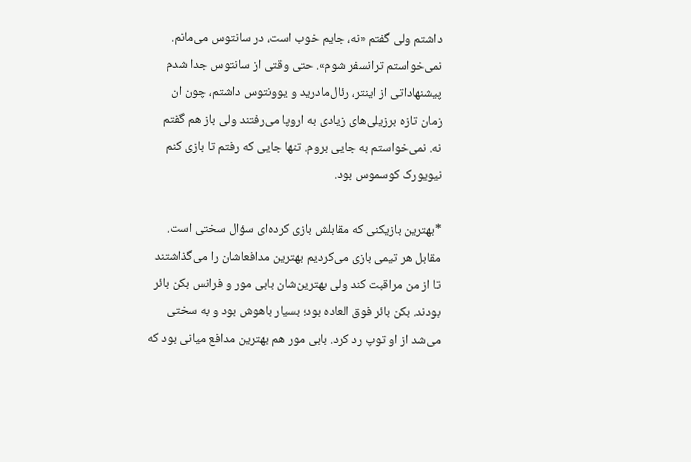داشتم ولی گفتم «نه، جایم خوب است، در سانتوس می‌مانم. نمی‌خواستم ترانسفر شوم». حتی وقتی از سانتوس جدا شدم پیشنهاداتی از اینتر، رئال‌مادرید و یوونتوس داشتم، چون ان زمان تازه برزیلی‌های زیادی به اروپا می‌رفتند ولی باز هم گفتم نه. نمی‌خواستم به جایی بروم. تنها جایی که رفتم تا بازی کنم نیویورک کوسموس بود.

*بهترین بازیکنی که مقابلش بازی کرده‌ای سؤال سختی است. مقابل هر تیمی بازی می‌کردیم بهترین مدافعاشان را می‌گذاشتند تا از من مراقبت کند ولی بهترین‌شان بابی مور و فرانس بکن بائر بودند. بکن بائر فوق العاده بود؛ بسیار باهوش بود و به سختی می‌شد از او توپ رد کرد. بابی مور هم بهترین مدافع میانی بود که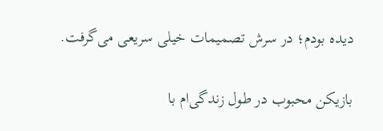دیده بودم؛ در سرش تصمیمات خیلی سریعی می‌گرفت.

بازیکن محبوب در طول زندگی‌ام با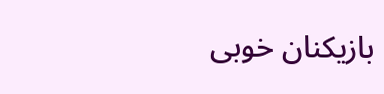بازیکنان خوبی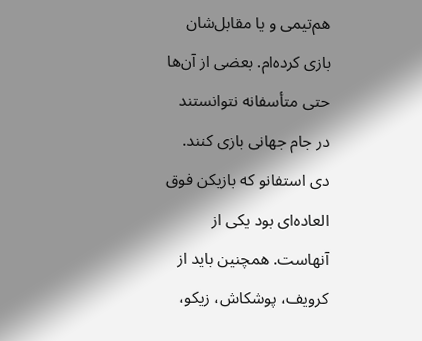هم‌تیمی و یا مقابل‌شان بازی کرده‌ام. بعضی از آن‌ها حتی متأسفانه نتوانستند در جام جهانی بازی کنند. دی استفانو که بازیکن فوق العاده‌ای بود یکی از آنهاست. همچنین باید از کرویف، پوشکاش، زیکو،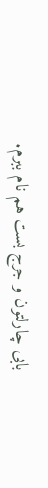بابی چارلتون و جرج بست هم نام ببرم.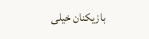بازیکنان خیلی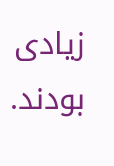زیادی بودند.